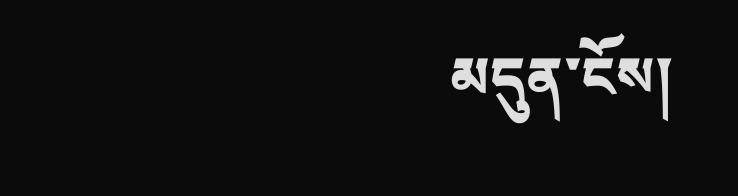མདུན་ངོས།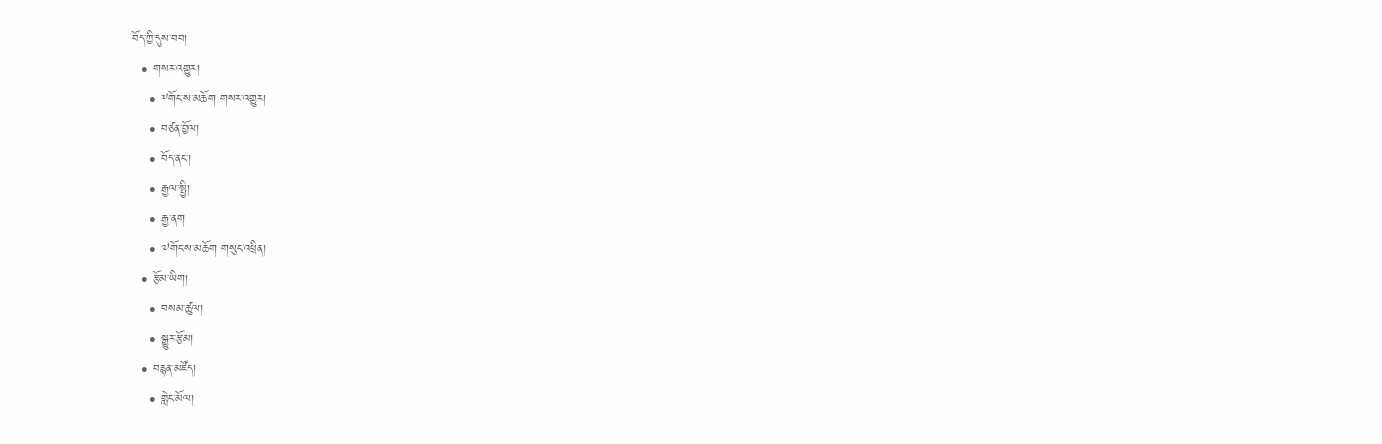བོད་ཀྱི་དུས་བབ།
  • གསར་འགྱུར།
    • ༸གོང་ས་མཆོག གསར་འགྱུར།
    • བཙན་བྱོལ།
    • བོད་ནང་།
    • རྒྱལ་སྤྱི།
    • རྒྱ་ནག
    • ༧གོང་ས་མཆོག གསུང་འཕྲིན།
  • རྩོམ་ཡིག།
    • བསམ་ཚུལ།
    • སྒྱུར་རྩོམ།
  • བརྙན་མཛོད།
    • གླེང་མོལ།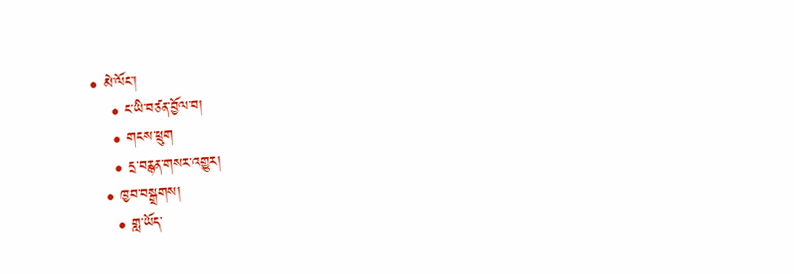• མེ་ལོང་།
    • ང་ཡི་བཙན་བྱོལ་བ།
    • གངས་ཕྲུག
    • དྲ་བརྙན་གསར་འགྱུར།
  • ཁྱབ་བསྒྲགས།
    • གླ་ཡོད་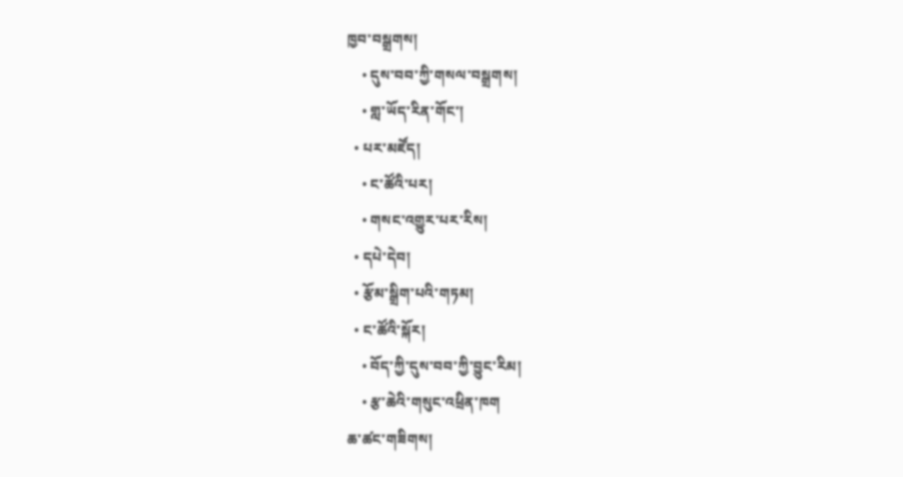ཁྱབ་བསྒྲགས།
    • དུས་བབ་ཀྱི་གསལ་བསྒྲགས།
    • གླ་ཡོད་རིན་གོང་།
  • པར་མཛོད།
    • ང་ཚོའི་པར།
    • གསང་འགྱུར་པར་རིས།
  • དཔེ་དེབ།
  • རྩོམ་སྒྲིག་པའི་གཏམ།
  • ང་ཚོའི་སྐོར།
    • བོད་ཀྱི་དུས་བབ་ཀྱི་བྱུང་རིམ།
    • རྩ་ཆེའི་གསུང་འཕྲིན་ཁག
ཆ་ཚང་གཟིགས།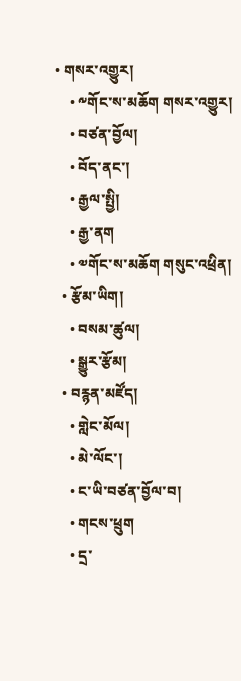• གསར་འགྱུར།
    • ༸གོང་ས་མཆོག གསར་འགྱུར།
    • བཙན་བྱོལ།
    • བོད་ནང་།
    • རྒྱལ་སྤྱི།
    • རྒྱ་ནག
    • ༧གོང་ས་མཆོག གསུང་འཕྲིན།
  • རྩོམ་ཡིག།
    • བསམ་ཚུལ།
    • སྒྱུར་རྩོམ།
  • བརྙན་མཛོད།
    • གླེང་མོལ།
    • མེ་ལོང་།
    • ང་ཡི་བཙན་བྱོལ་བ།
    • གངས་ཕྲུག
    • དྲ་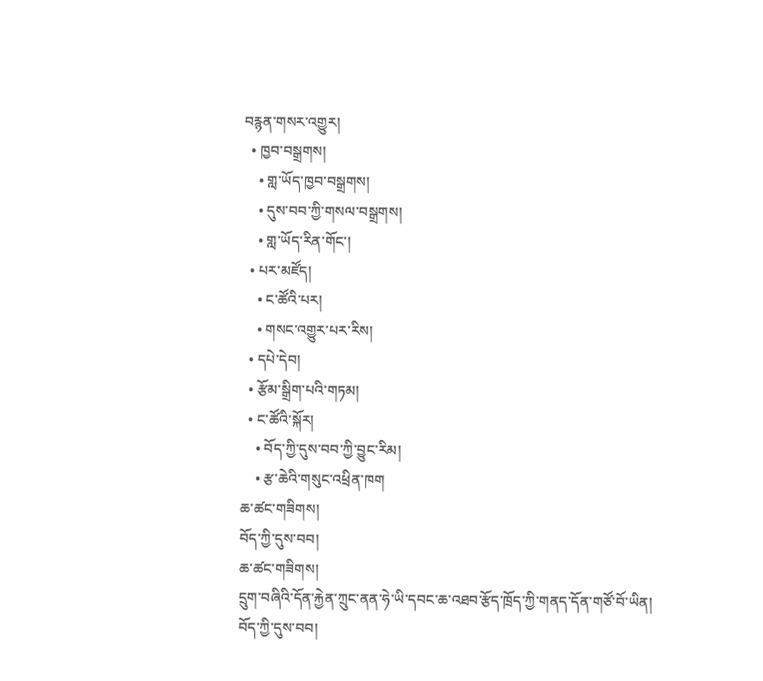བརྙན་གསར་འགྱུར།
  • ཁྱབ་བསྒྲགས།
    • གླ་ཡོད་ཁྱབ་བསྒྲགས།
    • དུས་བབ་ཀྱི་གསལ་བསྒྲགས།
    • གླ་ཡོད་རིན་གོང་།
  • པར་མཛོད།
    • ང་ཚོའི་པར།
    • གསང་འགྱུར་པར་རིས།
  • དཔེ་དེབ།
  • རྩོམ་སྒྲིག་པའི་གཏམ།
  • ང་ཚོའི་སྐོར།
    • བོད་ཀྱི་དུས་བབ་ཀྱི་བྱུང་རིམ།
    • རྩ་ཆེའི་གསུང་འཕྲིན་ཁག
ཆ་ཚང་གཟིགས།
བོད་ཀྱི་དུས་བབ།
ཆ་ཚང་གཟིགས།
དྲུག་བཞིའི་དོན་རྐྱེན་ཀྲུང་ནན་ཧེ་ཡི་དབང་ཆ་འཐབ་རྩོད་ཁྲོད་ཀྱི་གནད་དོན་གཙོ་བོ་ཡིན།
བོད་ཀྱི་དུས་བབ།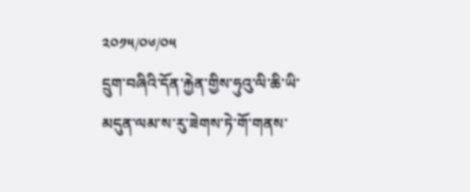༢༠༡༥/༠༦/༠༥
དྲུག་བཞིའི་དོན་རྐྱེན་གྱིས་ཧུའུ་ལི་ཆི་ཡི་མདུན་ལམ་ས་རུ་ཟེགས་ཏེ་གོ་གནས་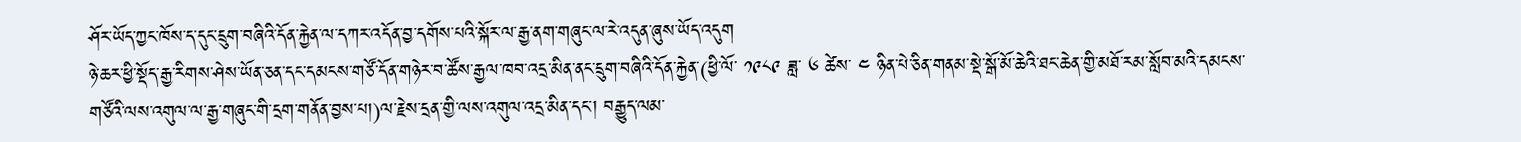ཤོར་ཡོད་ཀྱང་ཁོས་ད་དུང་དྲུག་བཞིའི་དོན་རྐྱེན་ལ་དཀར་འདོན་བྱ་དགོས་པའི་སྐོར་ལ་རྒྱ་ནག་གཞུང་ལ་རེ་འདུན་ཞུས་ཡོད་འདུག
ཉེ་ཆར་ཕྱི་སྡོད་རྒྱ་རིགས་ཤེས་ཡོན་ཅན་དང་དམངས་གཙོ་དོན་གཉེར་བ་ཚོས་རྒྱལ་ཁབ་འདྲ་མིན་ནང་དྲུག་བཞིའི་དོན་རྐྱེན་(ཕྱི་ལོ་ ༡༩༨༩ ཟླ་ ༦ ཚེས་ ༤ ཉིན་པེ་ཅིན་གནམ་སྡེ་སྒོ་མོ་ཆེའི་ཐང་ཆེན་གྱི་མཐོ་རམ་སློབ་མའི་དམངས་གཙོའི་ལས་འགུལ་ལ་རྒྱ་གཞུང་གི་དྲག་གནོན་བྱས་པ།)ལ་རྗེས་དྲན་གྱི་ལས་འགུལ་འདྲ་མིན་དང་། བརྒྱུད་ལམ་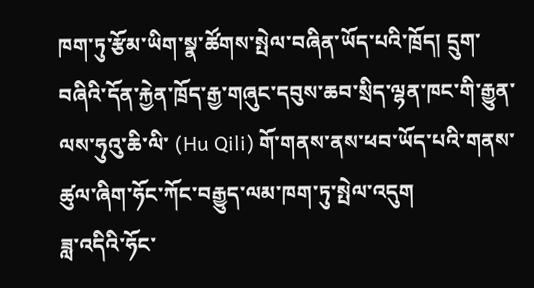ཁག་ཏུ་རྩོམ་ཡིག་སྣ་ཚོགས་སྤེལ་བཞིན་ཡོད་པའི་ཁྲོད། དྲུག་བཞིའི་དོན་རྐྱེན་ཁྲོད་རྒྱ་གཞུང་དབུས་ཆབ་སྲིད་ལྷན་ཁང་གི་རྒྱུན་ལས་ཧུའུ་ཆི་ལི་ (Hu Qili) གོ་གནས་ནས་ཕབ་ཡོད་པའི་གནས་ཚུལ་ཞིག་ཧོང་ཀོང་བརྒྱུད་ལམ་ཁག་ཏུ་སྤེལ་འདུག
ཟླ་འདིའི་ཧོང་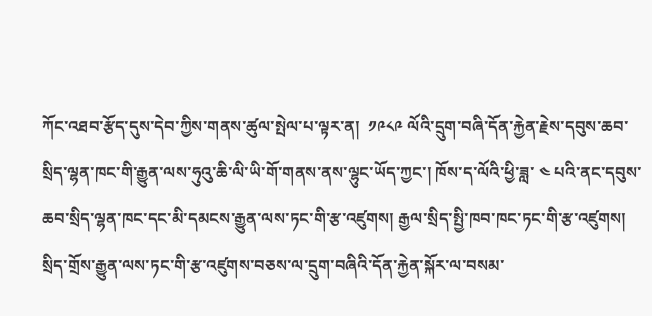ཀོང་འཐབ་རྩོད་དུས་དེབ་ཀྱིས་གནས་ཚུལ་སྤེལ་པ་ལྟར་ན།  ༡༩༨༩ ལོའི་དྲུག་བཞི་དོན་རྐྱེན་རྗེས་དབུས་ཆབ་སྲིད་ལྷན་ཁང་གི་རྒྱུན་ལས་ཧུའུ་ཆི་ལི་ཡི་གོ་གནས་ནས་ལྷུང་ཡོད་ཀྱང་། ཁོས་ད་ལོའི་ཕྱི་ཟླ་ ༤ པའི་ནང་དབུས་ཆབ་སྲིད་ལྷན་ཁང་དང་མི་དམངས་རྒྱུན་ལས་ཏང་གི་རྩ་འཛུགས། རྒྱལ་སྲིད་སྤྱི་ཁབ་ཁང་ཏང་གི་རྩ་འཛུགས། སྲིད་གྲོས་རྒྱུན་ལས་ཏང་གི་རྩ་འཛུགས་བཅས་ལ་དྲུག་བཞིའི་དོན་རྐྱེན་སྐོར་ལ་བསམ་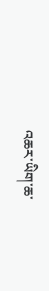འཆར་ཡིག་ཆ་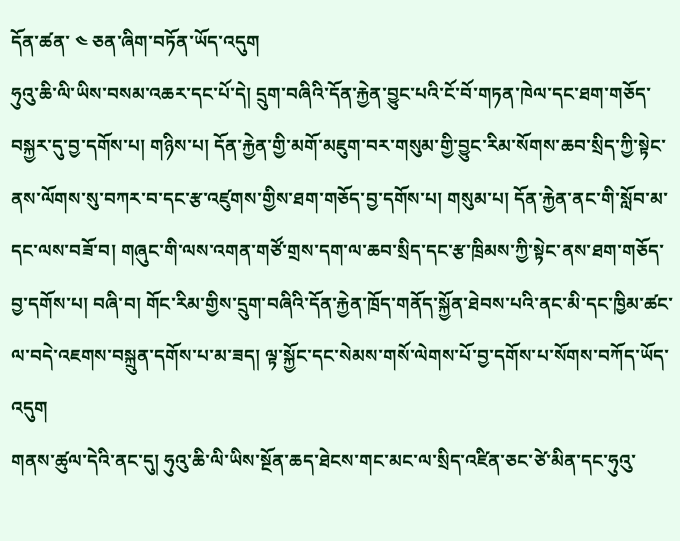དོན་ཚན་ ༤ ཅན་ཞིག་བཏོན་ཡོད་འདུག
ཧུའུ་ཆི་ལི་ཡིས་བསམ་འཆར་དང་པོ་དེ། དྲུག་བཞིའི་དོན་རྐྱེན་བྱུང་པའི་ངོ་བོ་གཏན་ཁེལ་དང་ཐག་གཅོད་བསྐྱར་དུ་བྱ་དགོས་པ། གཉིས་པ། དོན་རྐྱེན་གྱི་མགོ་མཇུག་བར་གསུམ་གྱི་བྱུང་རིམ་སོགས་ཆབ་སྲིད་ཀྱི་སྟེང་ནས་ལོགས་སུ་བཀར་བ་དང་རྩ་འཛུགས་གྱིས་ཐག་གཅོད་བྱ་དགོས་པ། གསུམ་པ། དོན་རྐྱེན་ནང་གི་སློབ་མ་དང་ལས་བཟོ་བ། གཞུང་གི་ལས་འགན་གཙོ་གྲས་དག་ལ་ཆབ་སྲིད་དང་རྩ་ཁྲིམས་ཀྱི་སྟེང་ནས་ཐག་གཅོད་བྱ་དགོས་པ། བཞི་བ། གོང་རིམ་གྱིས་དྲུག་བཞིའི་དོན་རྐྱེན་ཁྲོད་གནོད་སྐྱོན་ཐེབས་པའི་ནང་མི་དང་ཁྱིམ་ཚང་ལ་བདེ་འཇགས་བསྐྲུན་དགོས་པ་མ་ཟད། ལྟ་སྐྱོང་དང་སེམས་གསོ་ལེགས་པོ་བྱ་དགོས་པ་སོགས་བཀོད་ཡོད་འདུག
གནས་ཚུལ་དེའི་ནང་དུ། ཧུའུ་ཆི་ལི་ཡིས་སྔོན་ཆད་ཐེངས་གང་མང་ལ་སྲིད་འཛིན་ཅང་ཙེ་མིན་དང་ཧུའུ་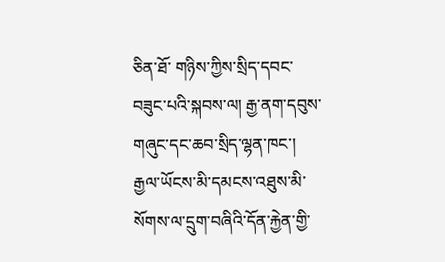ཅིན་ཐོ་ གཉིས་ཀྱིས་སྲིད་དབང་བཟུང་པའི་སྐབས་ལ། རྒྱ་ནག་དབུས་གཞུང་དང་ཆབ་སྲིད་ལྷན་ཁང་། རྒྱལ་ཡོངས་མི་དམངས་འཐུས་མི་སོགས་ལ་དྲུག་བཞིའི་དོན་རྐྱེན་གྱི་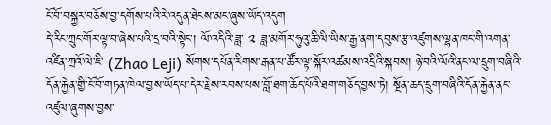ངོ་བོ་བསྐྱར་བཅོས་བྱ་དགོས་པའི་རེ་འདུན་ཐེངས་མང་ཞུས་ཡོད་འདུག
དེ་རིང་ཀྲུང་གོར་ལྟ་བ་ཞེས་པའི་དྲ་བའི་སྟེང་། ལོ་འདིའི་ཟླ་ ༢ ཟླ་མགོར་ཧུའུ་ཆི་ལི་ཡིས་རྒྱ་ནག་དབུས་རྩ་འཛུགས་ལྷན་ཁང་གི་འགན་འཛིན་ཀྲའོ་ལེ་ཇི་ (Zhao Leji) སོགས་དཔོན་རིགས་རྒན་པ་ཚོར་ལྟ་སྐོར་འཚམས་འདྲིའི་སྐབས། ཉེ་བའི་ལོའི་ནང་ལ་དྲུག་བཞིའི་དོན་རྐྱེན་གྱི་ངོ་བོ་གཏན་ཁེལ་བྱས་ཡོད་པ་དེར་རྗེས་རབས་པས་བློ་ཐག་ཆོད་པོའི་ཐག་གཅོད་བྱས་ཏེ། སྔོན་ཆད་དྲུག་བཞིའི་དོན་རྐྱེན་ནང་འཛུལ་ཞུགས་བྱས་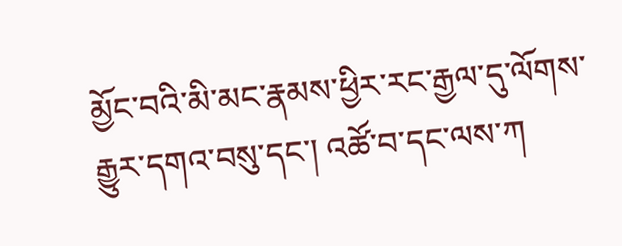མྱོང་བའི་མི་མང་རྣམས་ཕྱིར་རང་རྒྱལ་དུ་ལོགས་རྒྱུར་དགའ་བསུ་དང་། འཚོ་བ་དང་ལས་ཀ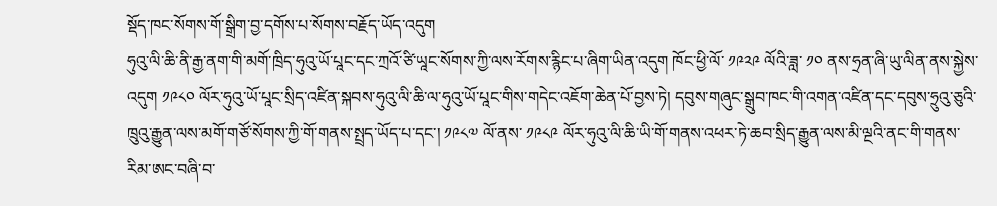སྡོད་ཁང་སོགས་གོ་སྒྲིག་བྱ་དགོས་པ་སོགས་བརྗོད་ཡོད་འདུག
ཧུའུ་ལི་ཆི་ནི་རྒྱ་ནག་གི་མགོ་ཁྲིད་ཧུའུ་ཡོ་པཱང་དང་ཀྲའོ་ཙི་ཡཱང་སོགས་ཀྱི་ལས་རོགས་རྙིང་པ་ཞིག་ཡིན་འདུག ཁོང་ཕྱི་ལོ་ ༡༩༢༩ ལོའི་ཟླ་ ༡༠ ནས་ཧྲན་ཞི་ཡུ་ལིན་ནས་སྐྱེས་འདུག ༡༩༨༠ ལོར་ཧུའུ་ཡོ་པཱང་སྲིད་འཛིན་སྐབས་ཧུའུ་ལི་ཆི་ལ་ཧུའུ་ཡོ་པཱང་གིས་གདེང་འཇོག་ཆེན་པོ་བྱས་ཏེ། དབུས་གཞུང་སྒྲུབ་ཁང་གི་འགན་འཛིན་དང་དབུས་ཧྲུའུ་ཅུའི་ཁྲུའུ་རྒྱུན་ལས་མགོ་གཙོ་སོགས་ཀྱི་གོ་གནས་སྤྲད་ཡོད་པ་དང་། ༡༩༨༧ ལོ་ནས་ ༡༩༨༩ ལོར་ཧུའུ་ལི་ཆི་ཡི་གོ་གནས་འཕར་ཏེ་ཆབ་སྲིད་རྒྱུན་ལས་མི་ལྔའི་ནང་གི་གནས་རིམ་ཨང་བཞི་བ་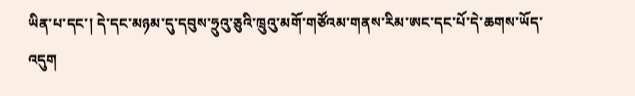ཡིན་པ་དང་། དེ་དང་མཉམ་དུ་དབུས་ཧྲུའུ་ཅུའི་ཁྲུའུ་མགོ་གཙོའམ་གནས་རིམ་ཨང་དང་པོ་དེ་ཆགས་ཡོད་འདུག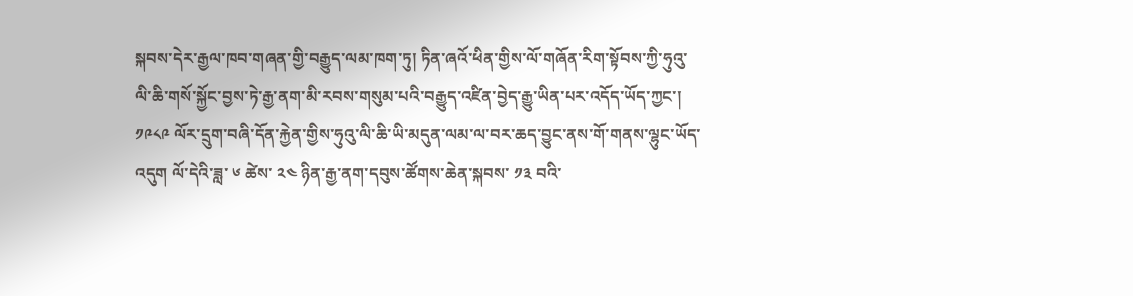སྐབས་དེར་རྒྱལ་ཁབ་གཞན་གྱི་བརྒྱུད་ལམ་ཁག་ཏུ། ཏིན་ཞའོ་ཕིན་གྱིས་ལོ་གཞོན་རིག་སྟོབས་ཀྱི་ཧུའུ་ལི་ཆི་གསོ་སྐྱོང་བྱས་ཏེ་རྒྱ་ནག་མི་རབས་གསུམ་པའི་བརྒྱུད་འཛིན་བྱེད་རྒྱུ་ཡིན་པར་འདོད་ཡོད་ཀྱང་།  ༡༩༨༩ ལོར་དྲུག་བཞི་དོན་རྐྱེན་གྱིས་ཧུའུ་ལི་ཆི་ཡི་མདུན་ལམ་ལ་བར་ཆད་བྱུང་ནས་གོ་གནས་ལྷུང་ཡོད་འདུག ལོ་དེའི་ཟླ་ ༦ ཚེས་ ༢༤ ཉིན་རྒྱ་ནག་དབུས་ཚོགས་ཆེན་སྐབས་ ༡༣ བའི་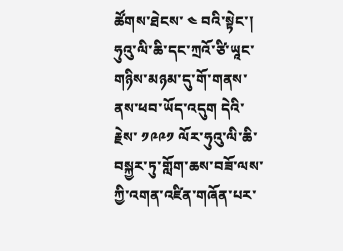ཚོགས་ཐེངས་ ༤ བའི་སྟེང་། ཧུའུ་ལི་ཆི་དང་ཀྲའོ་ཙི་ཡཱང་གཉིས་མཉམ་དུ་གོ་གནས་ནས་ཕབ་ཡོད་འདུག དེའི་རྗེས་ ༡༩༩༡ ལོར་ཧུའུ་ལི་ཆི་བསྐྱར་ཏུ་གློག་ཆས་བཟོ་ལས་ཀྱི་འགན་འཛིན་གཞོན་པར་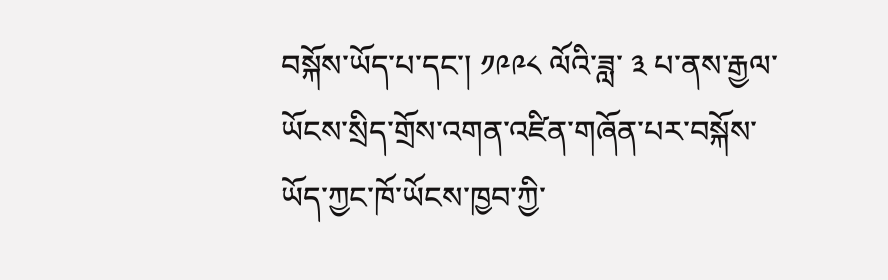བསྐོས་ཡོད་པ་དང་། ༡༩༩༨ ལོའི་ཟླ་ ༣ པ་ནས་རྒྱལ་ཡོངས་སྲིད་གྲོས་འགན་འཛིན་གཞོན་པར་བསྐོས་ཡོད་ཀྱང་ཁོ་ཡོངས་ཁྱབ་ཀྱི་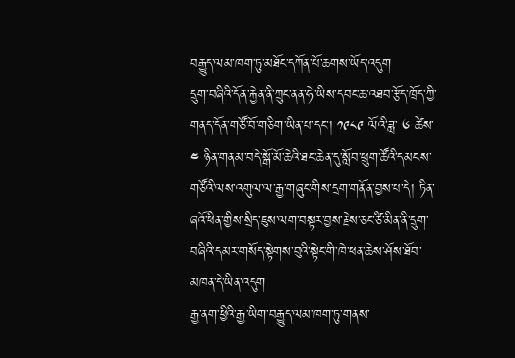བརྒྱུད་ལམ་ཁག་ཏུ་མཐོང་དཀོན་པོ་ཆགས་ཡོད་འདུག
དྲུག་བཞིའི་དོན་རྐྱེན་ནི་ཀྲུང་ནན་ཧེ་ཡིས་དབང་ཆ་འཐབ་རྩོད་ཁྲོད་ཀྱི་གནད་དོན་གཙོ་བོ་གཅིག་ཡིན་པ་དང་། ༡༩༨༩ ལོའི་ཟླ་ ༦ ཚེས་ ༤ ཉིན་གནམ་བདེ་སྒོ་མོ་ཆེའི་ཐང་ཆེན་དུ་སློབ་ཕྲུག་ཚོའི་དམངས་གཙོའི་ལས་འགུལ་ལ་རྒྱ་གཞུང་གིས་དྲག་གནོན་བྱས་པ་དེ། ཏིན་ཞའོ་ཕིན་གྱིས་སྲིད་ཇུས་ལག་བསྟར་བྱས་རྗེས་ཅང་ཙི་མིན་ནི་དྲུག་བཞིའི་དམར་གསོད་སྟེགས་བུའི་སྟེང་གི་ཁེ་ཕན་ཆེས་ཤོས་ཐོབ་མཁན་དེ་ཡིན་འདུག
རྒྱ་ནག་ཕྱིའི་རྒྱ་ཡིག་བརྒྱུད་ལམ་ཁག་ཏུ་གནས་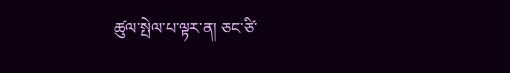ཚུལ་སྤེལ་པ་ལྟར་ན། ཅང་ཙི་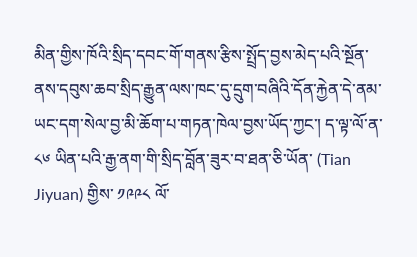མིན་གྱིས་ཁོའི་སྲིད་དབང་གོ་གནས་རྩིས་སྤྲོད་བྱས་མེད་པའི་སྔོན་ནས་དབུས་ཆབ་སྲིད་རྒྱུན་ལས་ཁང་དུ་དྲུག་བཞིའི་དོན་རྐྱེན་དེ་ནམ་ཡང་དག་སེལ་བྱ་མི་ཆོག་པ་གཏན་ཁེལ་བྱས་ཡོད་ཀྱང་། ད་ལྟ་ལོ་ན་ ༨༦ ཡིན་པའི་རྒྱ་ནག་གི་སྲིད་བློན་ཟུར་བ་ཐན་ཅི་ཡོན་ (Tian Jiyuan) གྱིས་ ༡༩༩༨ ལོ་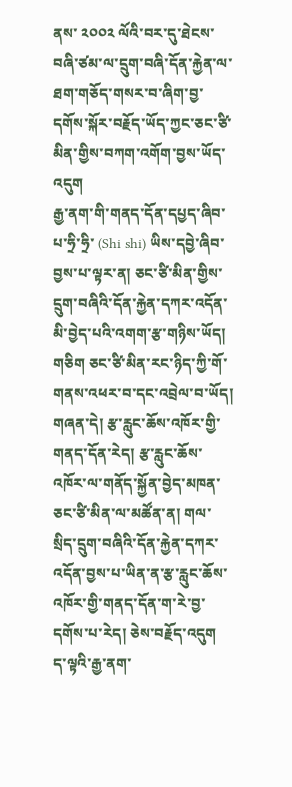ནས་ ༢༠༠༢ ལོའི་བར་དུ་ཐེངས་བཞི་ཙམ་ལ་དྲུག་བཞི་དོན་རྐྱེན་ལ་ཐག་གཅོད་གསར་བ་ཞིག་བྱ་དགོས་སྐོར་བརྗོད་ཡོད་ཀྱང་ཅང་ཙི་མིན་གྱིས་བཀག་འགོག་བྱས་ཡོད་འདུག
རྒྱ་ནག་གི་གནད་དོན་དཔྱད་ཞིབ་པ་ཧྲི་ཧྲི་ (Shi shi) ཡིས་དབྱེ་ཞིབ་བྱས་པ་ལྟར་ན། ཅང་ཙི་མིན་གྱིས་དྲུག་བཞིའི་དོན་རྐྱེན་དཀར་འདོན་མི་བྱེད་པའི་འགག་རྩ་གཉིས་ཡོད། གཅིག ཅང་ཙི་མིན་རང་ཉིད་ཀྱི་གོ་གནས་འཕར་བ་དང་འབྲེལ་བ་ཡོད། གཞན་དེ། རྩ་རླུང་ཆོས་འཁོར་གྱི་གནད་དོན་རེད། རྩ་རླུང་ཆོས་འཁོར་ལ་གནོད་སྐྱོན་བྱེད་མཁན་ཅང་ཙི་མིན་ལ་མཚོན་ན། གལ་སྲིད་དྲུག་བཞིའི་དོན་རྐྱེན་དཀར་འདོན་བྱས་པ་ཡིན་ན་རྩ་རླུང་ཆོས་འཁོར་གྱི་གནད་དོན་ག་རེ་བྱ་དགོས་པ་རེད། ཅེས་བརྗོད་འདུག
ད་ལྟའི་རྒྱ་ནག་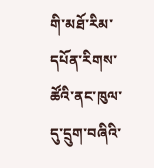གི་མཐོ་རིམ་དཔོན་རིགས་ཚོའི་ནང་ཁུལ་དུ་དྲུག་བཞིའི་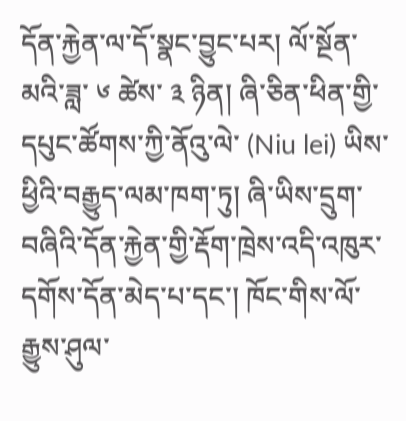དོན་རྐྱེན་ལ་དོ་སྣང་བྱུང་པར། ལོ་སྔོན་མའི་ཟླ་ ༦ ཚེས་ ༣ ཉིན། ཞི་ཅིན་ཕིན་གྱི་དཔུང་ཚོགས་ཀྱི་ནོའུ་ལེ་ (Niu lei) ཡིས་ཕྱིའི་བརྒྱུད་ལམ་ཁག་ཏུ། ཞི་ཡིས་དྲུག་བཞིའི་དོན་རྐྱེན་གྱི་རྡོག་ཁྲེས་འདི་འཁུར་དགོས་དོན་མེད་པ་དང་། ཁོང་གིས་ལོ་རྒྱུས་ཤུལ་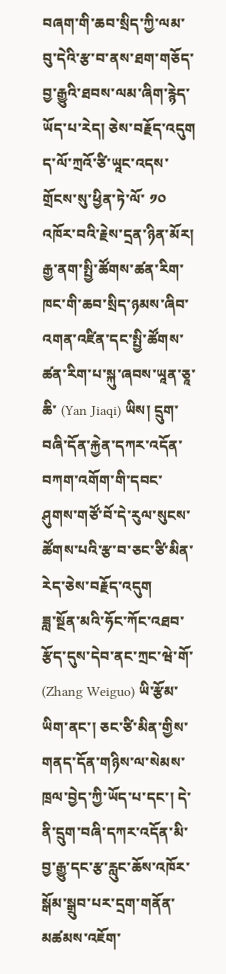བཞག་གི་ཆབ་སྲིད་ཀྱི་ལམ་བུ་དེའི་རྩ་བ་ནས་ཐག་གཅོད་བྱ་རྒྱུའི་ཐབས་ལམ་ཞིག་རྙེད་ཡོད་པ་རེད། ཅེས་བརྗོད་འདུག
ད་ལོ་ཀྲའོ་ཙི་ཡཱང་འདས་གྲོངས་སུ་ཕྱིན་ཏེ་ལོ་ ༡༠ འཁོར་བའི་རྗེས་དྲན་ཉིན་མོར། རྒྱ་ནག་སྤྱི་ཚོགས་ཚན་རིག་ཁང་གི་ཆབ་སྲིད་ཉམས་ཞིབ་འགན་འཛིན་དང་སྤྱི་ཚོགས་ཚན་རིག་པ་སྐུ་ཞབས་ཡཱན་ཅཱ་ཆི་ (Yan Jiaqi) ཡིས། དྲུག་བཞི་དོན་རྐྱེན་དཀར་འདོན་བཀག་འགོག་གི་དབང་ཤུགས་གཙོ་བོ་དེ་རུལ་སུངས་ཚོགས་པའི་རྩ་བ་ཅང་ཙི་མིན་རེད་ཅེས་བརྗོད་འདུག
ཟླ་སྔོན་མའི་ཧོང་ཀོང་འཐབ་རྩོད་དུས་དེབ་ནང་ཀྲང་ཝེ་གོ་ (Zhang Weiguo) ཡི་རྩོམ་ཡིག་ནང་། ཅང་ཙི་མིན་གྱིས་གནད་དོན་གཉིས་ལ་སེམས་ཁྲལ་བྱེད་ཀྱི་ཡོད་པ་དང་། དེ་ནི་དྲུག་བཞི་དཀར་འདོན་མི་བྱ་རྒྱུ་དང་རྩ་རླུང་ཆོས་འཁོར་སྒོམ་སྒྲུབ་པར་དྲག་གནོན་མཚམས་འཇོག་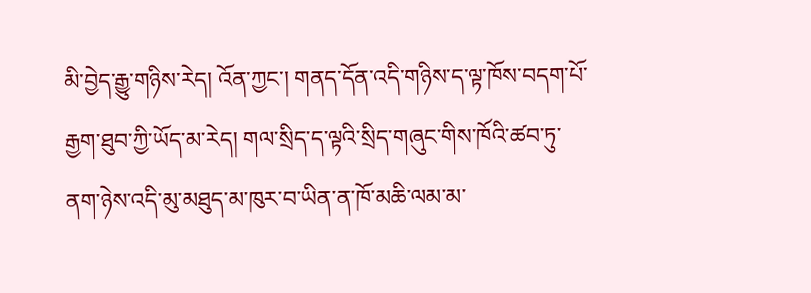མི་བྱེད་རྒྱུ་གཉིས་རེད། འོན་ཀྱང་། གནད་དོན་འདི་གཉིས་ད་ལྟ་ཁོས་བདག་པོ་རྒྱག་ཐུབ་ཀྱི་ཡོད་མ་རེད། གལ་སྲིད་ད་ལྟའི་སྲིད་གཞུང་གིས་ཁོའི་ཚབ་ཏུ་ནག་ཉེས་འདི་མུ་མཐུད་མ་ཁུར་བ་ཡིན་ན་ཁོ་མཆི་ལམ་མ་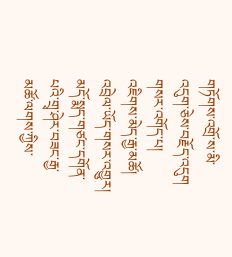གཏོགས་འགྲོ་ས་མི་འདུག་ཅེས་བརྗོད་འདུག
གསར་འགོད་པ། འཇིགས་མེད་རྒྱ་མཚོ།
འབྲེལ་ཡོད་གསར་འགྱུར།
མདོ་སྨད་གཙང་དགོན་པའི་གྲྭ་ཤེར་བཟང་རྒྱ་མཚོ་ལགས་ཀྱིས་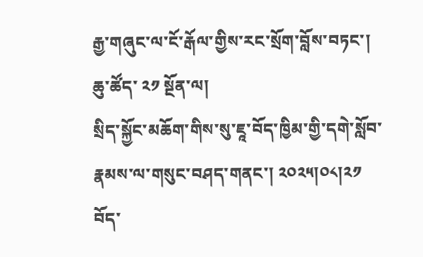རྒྱ་གཞུང་ལ་ངོ་རྒོལ་གྱིས་རང་སྲོག་བློས་བཏང་།
ཆུ་ཚོད་ ༢༡ སྔོན་ལ།
སྲིད་སྐྱོང་མཆོག་གིས་སུ་ཇཱ་བོད་ཁྱིམ་གྱི་དགེ་སློབ་རྣམས་ལ་གསུང་བཤད་གནང་། ༢༠༢༥།༠༨།༢༡ བོད་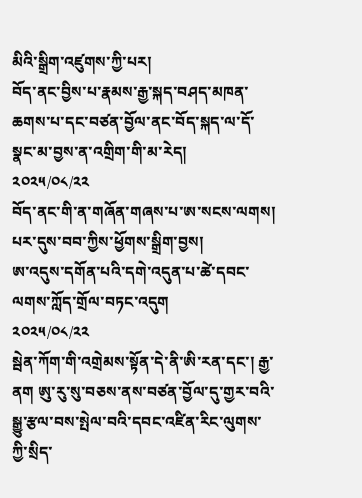མིའི་སྒྲིག་འཛུགས་ཀྱི་པར།
བོད་ནང་བྱིས་པ་རྣམས་རྒྱ་སྐད་བཤད་མཁན་ཆགས་པ་དང་བཙན་བྱོལ་ནང་བོད་སྐད་ལ་དོ་སྣང་མ་བྱས་ན་འགྲིག་གི་མ་རེད།
༢༠༢༥/༠༨/༢༢
བོད་ནང་གི་ན་གཞོན་གཞས་པ་ཨ་སངས་ལགས། པར་དུས་བབ་ཀྱིས་ཕྱོགས་སྒྲིག་བྱས།
ཨ་འདུས་དགོན་པའི་དགེ་འདུན་པ་ཚེ་དབང་ལགས་ཀློད་གྲོལ་བཏང་འདུག
༢༠༢༥/༠༨/༢༢
སྦེན་ཀོག་གི་འགྲེམས་སྟོན་དེ་ནི་ཨི་རན་དང་། རྒྱ་ནག ཨུ་རུ་སུ་བཅས་ནས་བཙན་བྱོལ་དུ་གྱར་བའི་སྒྱུ་རྩལ་བས་སྤེལ་བའི་དབང་འཛིན་རིང་ལུགས་ཀྱི་སྲིད་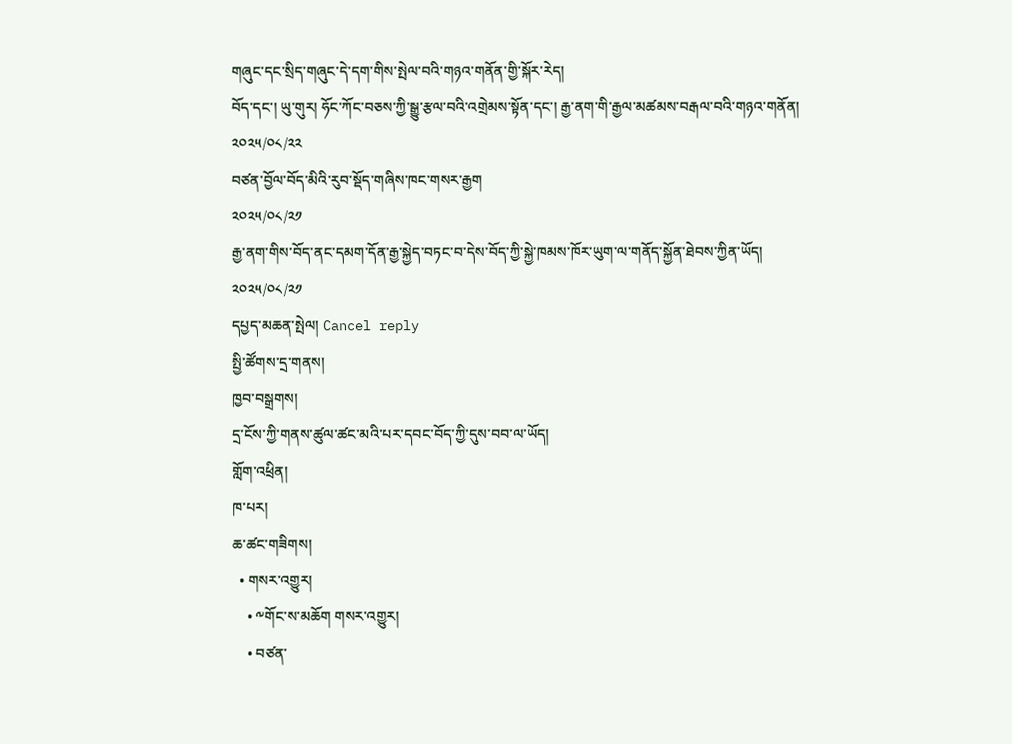གཞུང་དང་སྲིད་གཞུང་དེ་དག་གིས་སྤེལ་བའི་གཉའ་གནོན་གྱི་སྐོར་རེད།
བོད་དང་། ཡུ་གུར། ཧོང་ཀོང་བཅས་ཀྱི་སྒྱུ་རྩལ་བའི་འགྲེམས་སྟོན་དང་། རྒྱ་ནག་གི་རྒྱལ་མཚམས་བརྒལ་བའི་གཉའ་གནོན།
༢༠༢༥/༠༨/༢༢
བཙན་བྱོལ་བོད་མིའི་རུབ་སྡོད་གཞིས་ཁང་གསར་རྒྱག
༢༠༢༥/༠༨/༢༡
རྒྱ་ནག་གིས་བོད་ནང་དམག་དོན་རྒྱ་སྐྱེད་བཏང་བ་དེས་བོད་ཀྱི་སྐྱེ་ཁམས་ཁོར་ཡུག་ལ་གནོད་སྐྱོན་ཐེབས་ཀྱིན་ཡོད།
༢༠༢༥/༠༨/༢༡
དཔྱད་མཆན་སྤེལ། Cancel reply
སྤྱི་ཚོགས་དྲ་གནས།
ཁྱབ་བསྒྲགས།
དྲ་ངོས་ཀྱི་གནས་ཚུལ་ཚང་མའི་པར་དབང་བོད་ཀྱི་དུས་བབ་ལ་ཡོད།
གློག་འཕྲིན།
ཁ་པར།
ཆ་ཚང་གཟིགས།
  • གསར་འགྱུར།
    • ༸གོང་ས་མཆོག གསར་འགྱུར།
    • བཙན་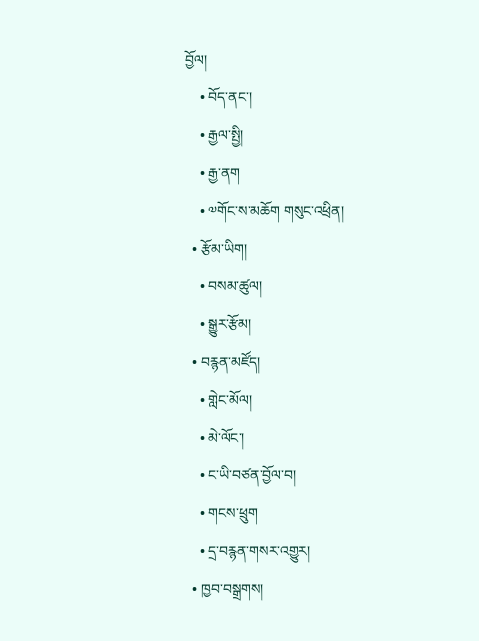བྱོལ།
    • བོད་ནང་།
    • རྒྱལ་སྤྱི།
    • རྒྱ་ནག
    • ༧གོང་ས་མཆོག གསུང་འཕྲིན།
  • རྩོམ་ཡིག།
    • བསམ་ཚུལ།
    • སྒྱུར་རྩོམ།
  • བརྙན་མཛོད།
    • གླེང་མོལ།
    • མེ་ལོང་།
    • ང་ཡི་བཙན་བྱོལ་བ།
    • གངས་ཕྲུག
    • དྲ་བརྙན་གསར་འགྱུར།
  • ཁྱབ་བསྒྲགས།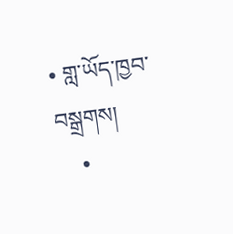• གླ་ཡོད་ཁྱབ་བསྒྲགས།
    •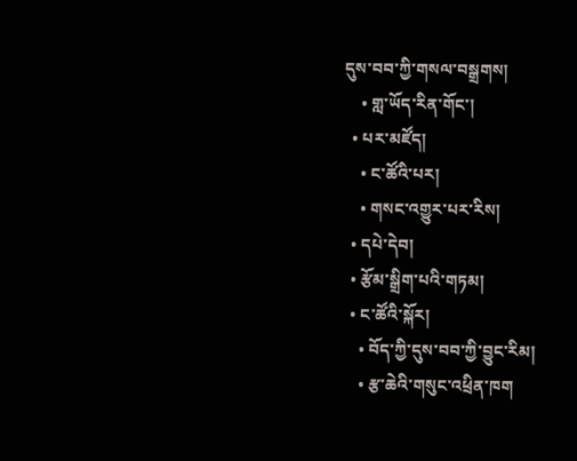དུས་བབ་ཀྱི་གསལ་བསྒྲགས།
    • གླ་ཡོད་རིན་གོང་།
  • པར་མཛོད།
    • ང་ཚོའི་པར།
    • གསང་འགྱུར་པར་རིས།
  • དཔེ་དེབ།
  • རྩོམ་སྒྲིག་པའི་གཏམ།
  • ང་ཚོའི་སྐོར།
    • བོད་ཀྱི་དུས་བབ་ཀྱི་བྱུང་རིམ།
    • རྩ་ཆེའི་གསུང་འཕྲིན་ཁག